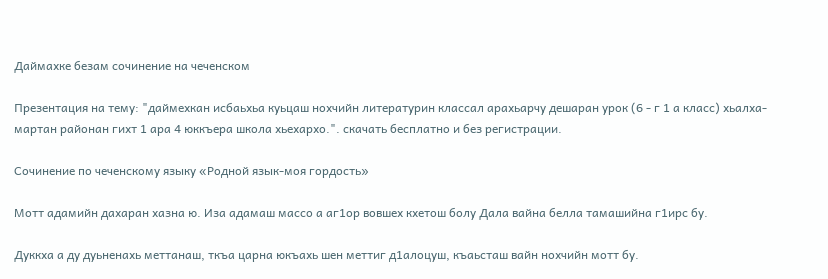Даймахке безам сочинение на чеченском

Презентация на тему: "даймехкан исбаьхьа куьцаш нохчийн литературин классал арахьарчу дешаран урок (6 - г 1 а класс) хьалха-мартан районан гихт 1 ара 4 юккъера школа хьехархо.". скачать бесплатно и без регистрации.

Сочинение по чеченскому языку «Родной язык-моя гордость»

Мотт адамийн дахаран хазна ю. Иза адамаш массо а аг1ор вовшех кхетош болу Дала вайна белла тамашийна г1ирс бу.

Дуккха а ду дуьненахь меттанаш, ткъа царна юкъахь шен меттиг д1алоцуш, къаьсташ вайн нохчийн мотт бу.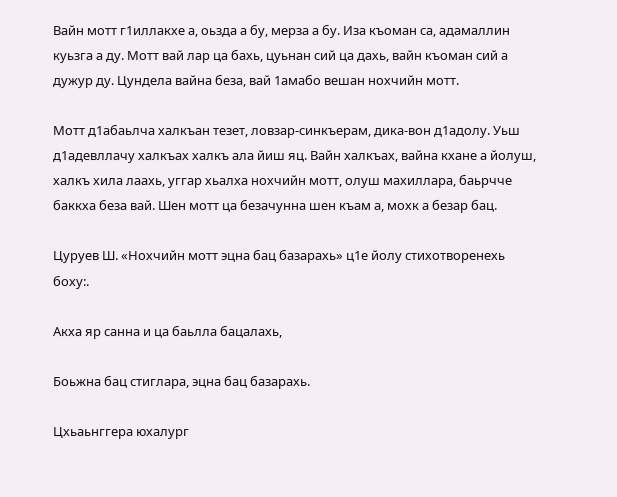Вайн мотт г1иллакхе а, оьзда а бу, мерза а бу. Иза къоман са, адамаллин куьзга а ду. Мотт вай лар ца бахь, цуьнан сий ца дахь, вайн къоман сий а дужур ду. Цундела вайна беза, вай 1амабо вешан нохчийн мотт.

Мотт д1абаьлча халкъан тезет, ловзар-синкъерам, дика-вон д1адолу. Уьш д1адевллачу халкъах халкъ ала йиш яц. Вайн халкъах, вайна кхане а йолуш, халкъ хила лаахь, уггар хьалха нохчийн мотт, олуш махиллара, баьрчче баккха беза вай. Шен мотт ца безачунна шен къам а, мохк а безар бац.

Цуруев Ш. «Нохчийн мотт эцна бац базарахь» ц1е йолу стихотворенехь боху:.

Акха яр санна и ца баьлла бацалахь,

Боьжна бац стиглара, эцна бац базарахь.

Цхьаьнггера юхалург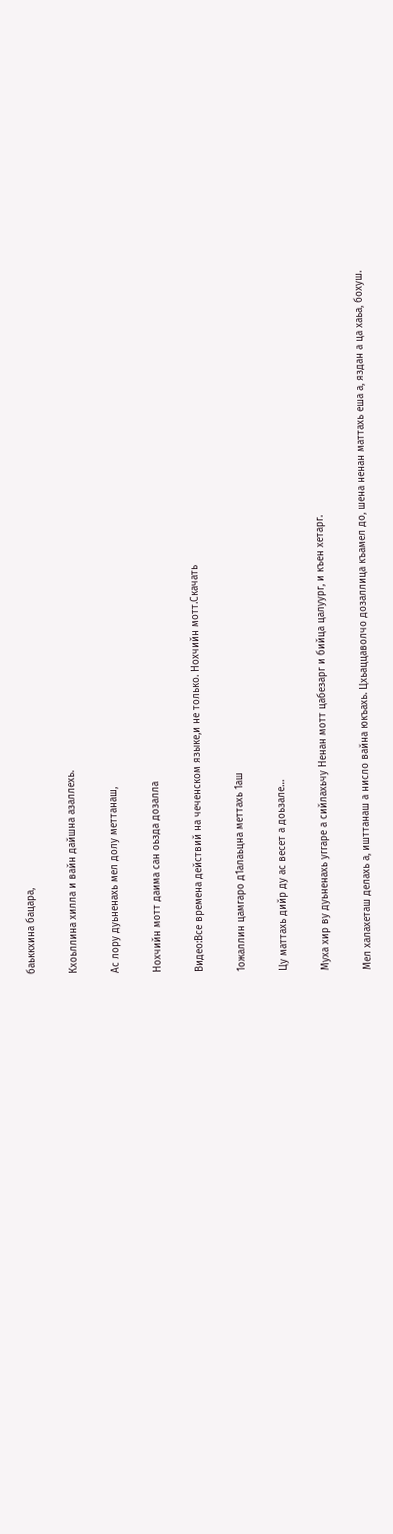баьккхина бацара,

Кхоьллина хилла и вайн дайшна азаллехь.

Ас лору дуьненахь мел долу меттанаш,

Нохчийн мотт даима сан оьзда дозалла

Видео:Все времена действий на чеченском языке,и не только. Нохчийн мотт.Скачать

1ожаллин цамгаро д1алаьцна меттахь 1аш

Цу маттахь дийр ду ас весет а доьзале…

Муха хир ву дуьненахь уггаре а сийлахьчу Ненан мотт цабезарг и бийца цалуург, и къен хетарг.

Мел халахеташ делахь а, ишттанаш а нисло вайна юкъахь. Цхьаццаволчо дозаллица къамел до, шена ненан маттахь еша а, яздан а ца хаьа, бохуш.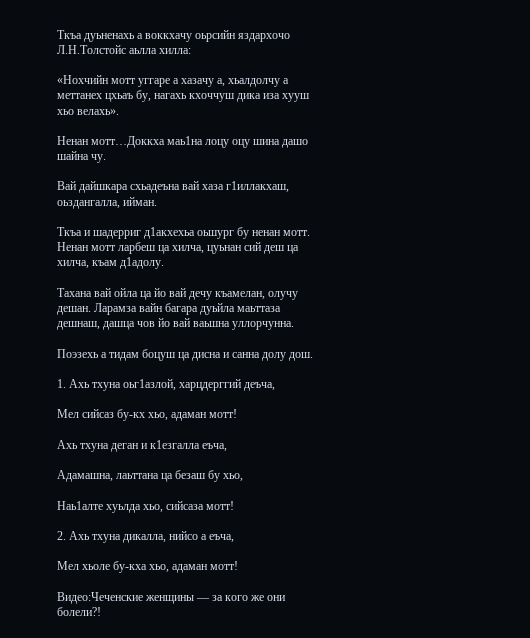Ткъа дуьненахь а воккхачу оьрсийн яздархочо Л.Н.Толстойс аьлла хилла:

«Нохчийн мотт уггаре а хазачу а, хьалдолчу а меттанех цхьаъ бу, нагахь кхоччуш дика иза хууш хьо велахь».

Ненан мотт…Доккха маь1на лоцу оцу шина дашо шайна чу.

Вай дайшкара схьадеъна вай хаза г1иллакхаш, оьздангалла, ийман.

Ткъа и шадерриг д1акхехьа оьшург бу ненан мотт. Ненан мотт ларбеш ца хилча, цуьнан сий деш ца хилча, къам д1адолу.

Тахана вай ойла ца йо вай дечу къамелан, олучу дешан. Ларамза вайн багара дуьйла маьттаза дешнаш, дашца чов йо вай ваьшна уллорчунна.

Поэзехь а тидам боцуш ца дисна и санна долу дош.

1. Ахь тхуна оьг1азлой, харцдерггий деъча,

Мел сийсаз бу-кх хьо, адаман мотт!

Ахь тхуна деган и к1езгалла еъча,

Адамашна, лаьттана ца безаш бу хьо,

Наь1алте хуьлда хьо, сийсаза мотт!

2. Ахь тхуна дикалла, нийсо а еъча,

Мел хьоле бу-кха хьо, адаман мотт!

Видео:Чеченские женщины — за кого же они болели?!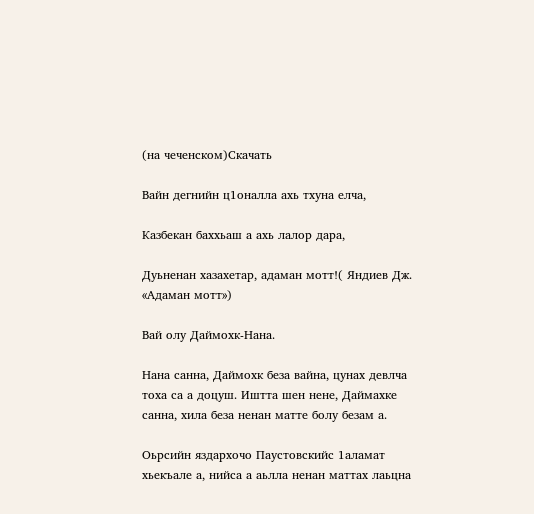(на чеченском)Скачать

Вайн дегнийн ц1оналла ахь тхуна елча,

Казбекан баххьаш а ахь лалор дара,

Дуьненан хазахетар, адаман мотт!( Яндиев Дж. «Адаман мотт»)

Вай олу Даймохк-Нана.

Нана санна, Даймохк беза вайна, цунах девлча тоха са а доцуш. Иштта шен нене, Даймахке санна, хила беза ненан матте болу безам а.

Оьрсийн яздархочо Паустовскийс 1аламат хьекъале а, нийса а аьлла ненан маттах лаьцна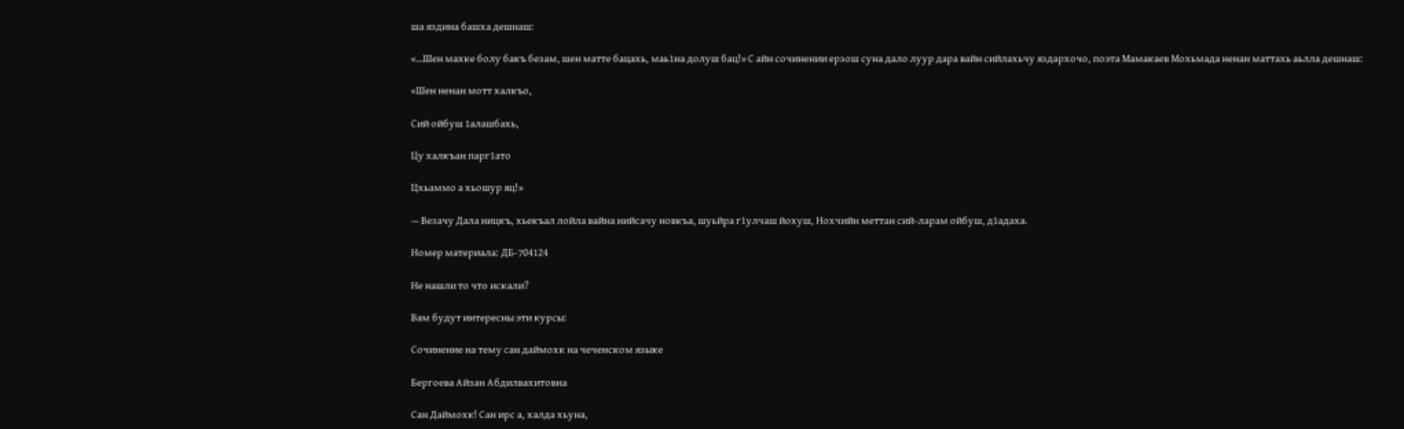ша яздина башха дешнаш:

«…Шен махке болу бакъ безам, шен матте бацахь, маь1на долуш бац!» С айн сочинении ерзош суна дало луур дара вайн сийлахьчу яздархочо, поэта Мамакаев Мохьмада ненан маттахь аьлла дешнаш:

«Шен ненан мотт халкъо,

Сий ойбуш 1алашбахь,

Цу халкъан парг1ато

Цхьаммо а хьошур яц!»

— Везачу Дала ницкъ, хьекъал лойла вайна нийсачу новкъа, шуьйра г1улчаш йохуш, Нохчийн меттан сий-ларам ойбуш, д1адаха.

Номер материала: ДБ-704124

Не нашли то что искали?

Вам будут интересны эти курсы:

Сочинение на тему сан даймохк на чеченском языке

Бергоева Айзан Абдилвахитовна

Сан Даймохк! Сан ирс а, халда хьуна,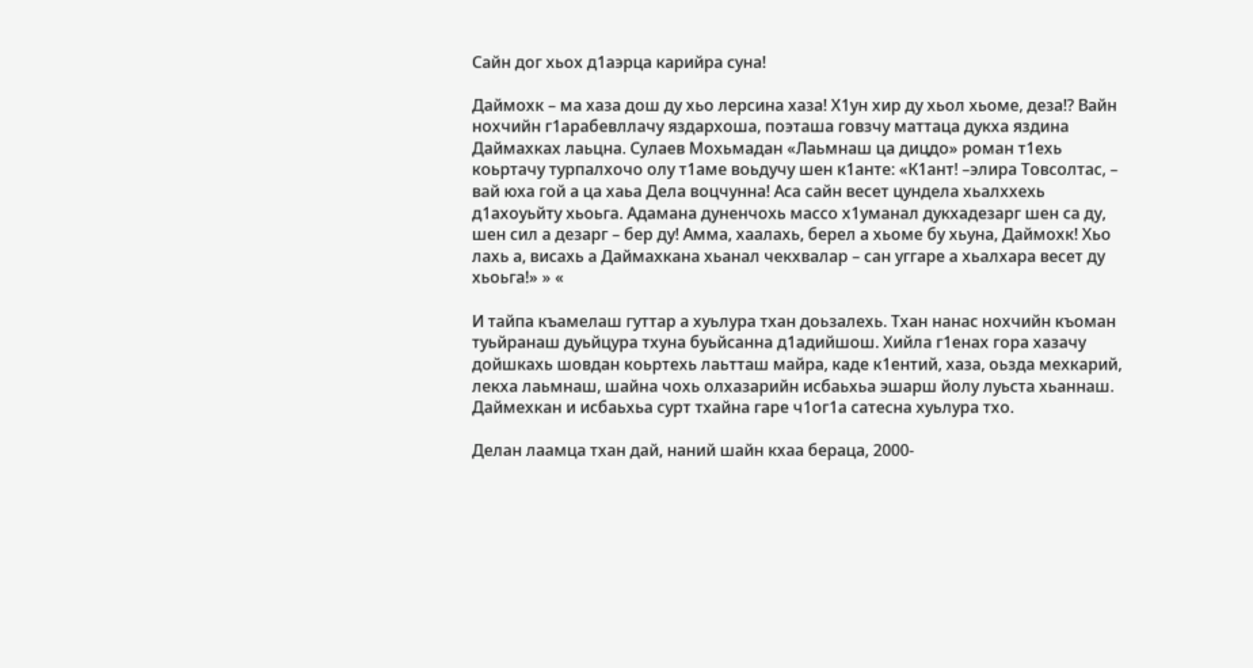Сайн дог хьох д1аэрца карийра суна!

Даймохк – ма хаза дош ду хьо лерсина хаза! Х1ун хир ду хьол хьоме, деза!? Вайн нохчийн г1арабевллачу яздархоша, поэташа говзчу маттаца дукха яздина Даймахках лаьцна. Сулаев Мохьмадан «Лаьмнаш ца дицдо» роман т1ехь коьртачу турпалхочо олу т1аме воьдучу шен к1анте: «К1ант! –элира Товсолтас, – вай юха гой а ца хаьа Дела воцчунна! Аса сайн весет цундела хьалххехь д1ахоуьйту хьоьга. Адамана дуненчохь массо х1уманал дукхадезарг шен са ду, шен сил а дезарг – бер ду! Амма, хаалахь, берел а хьоме бу хьуна, Даймохк! Хьо лахь а, висахь а Даймахкана хьанал чекхвалар – сан уггаре а хьалхара весет ду хьоьга!» » «

И тайпа къамелаш гуттар а хуьлура тхан доьзалехь. Тхан нанас нохчийн къоман туьйранаш дуьйцура тхуна буьйсанна д1адийшош. Хийла г1енах гора хазачу дойшкахь шовдан коьртехь лаьтташ майра, каде к1ентий, хаза, оьзда мехкарий, лекха лаьмнаш, шайна чохь олхазарийн исбаьхьа эшарш йолу луьста хьаннаш. Даймехкан и исбаьхьа сурт тхайна гаре ч1ог1а сатесна хуьлура тхо.

Делан лаамца тхан дай, наний шайн кхаа бераца, 2000-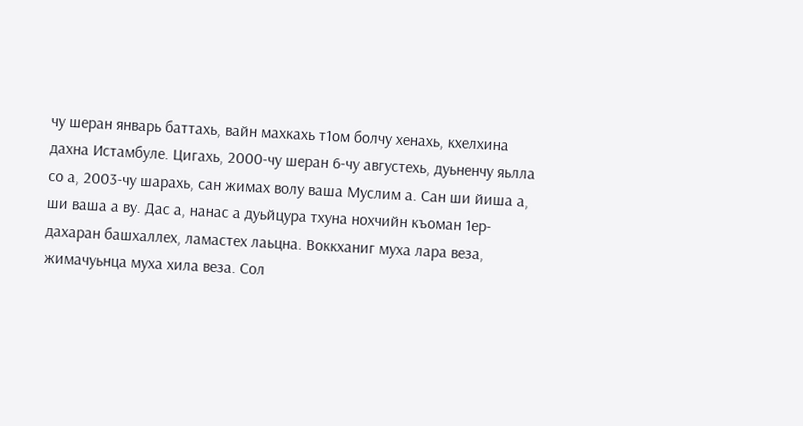чу шеран январь баттахь, вайн махкахь т1ом болчу хенахь, кхелхина дахна Истамбуле. Цигахь, 2000-чу шеран 6-чу августехь, дуьненчу яьлла со а, 2003-чу шарахь, сан жимах волу ваша Муслим а. Сан ши йиша а, ши ваша а ву. Дас а, нанас а дуьйцура тхуна нохчийн къоман 1ер-дахаран башхаллех, ламастех лаьцна. Воккханиг муха лара веза, жимачуьнца муха хила веза. Сол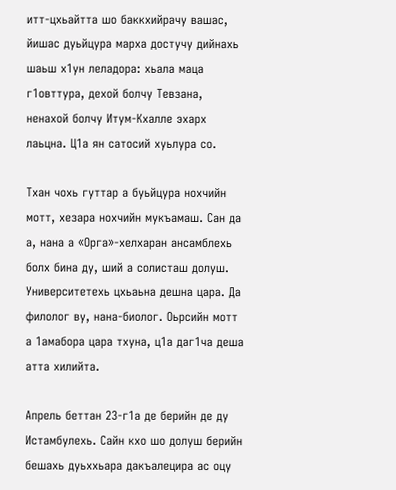итт-цхьайтта шо баккхийрачу вашас, йишас дуьйцура марха достучу дийнахь шаьш х1ун леладора: хьала маца г1овттура, дехой болчу Тевзана, ненахой болчу Итум-Кхалле эхарх лаьцна. Ц1а ян сатосий хуьлура со.

Тхан чохь гуттар а буьйцура нохчийн мотт, хезара нохчийн мукъамаш. Сан да а, нана а «Орга»-хелхаран ансамблехь болх бина ду, ший а солисташ долуш. Университетехь цхьаьна дешна цара. Да филолог ву, нана-биолог. Оьрсийн мотт а 1амабора цара тхуна, ц1а даг1ча деша атта хилийта.

Апрель беттан 23-г1а де берийн де ду Истамбулехь. Сайн кхо шо долуш берийн бешахь дуьххьара дакъалецира ас оцу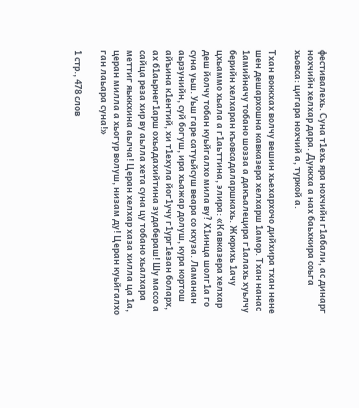фестивалехь. Суна т1ехь яра нохчийн г1абали, ас динарг нохчийн хелхар дара. Дуккха а нах баьхкира соьга хьовса: цигара нохчий а, туркой а.

Тхан воккхах волчу вешин хьехархочо дийхира тхан нене шен дешархошна кавказера хелхарш 1амор. Тхан нанас 1амийначу тобано шозза а дакъалецира г1алахь хуьлчу берийн хелхаран къовсадаларшкахь. Жюрихь 1ачу цхьаммо хьала а г1аьттина, элира: «Кавказера хелхар деш йолчу тобан куьйгалхо мила ву? Х1инца шолг1а го суна уьш. Уьш гаре сатуьйсуш веара со кхуза. Ламанан аьрзунийн, суй богуш, ира хьажар долуш, кура кортош айъина к1ентий, хи т1ехула йог1учу г1ург1езан боларх, ах б1аьрнег1арш охьадахийтина зудабераш! Шу массо а сайца реза хир ву аьлла хета суна цу тобано хьалхара меттиг яьккхина аьлча! Церан хелхар хаза хилла ца 1а, церан милла а хьогур волуш, низам ду! Церан куьйгалхо ган лаьара суна!»

1 стр., 478 слов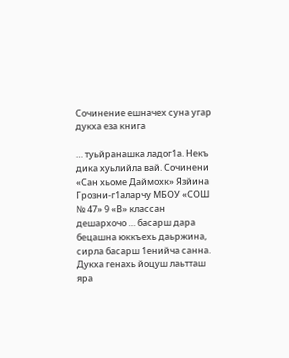Сочинение ешначех суна угар дукха еза книга

… туьйранашка ладог1а. Некъ дика хуьлийла вай. Сочинени «Сан хьоме Даймохк» Язйина Грозни-г1аларчу МБОУ «СОШ № 47» 9 «В» классан дешархочо … басарш дара бецашна юккъехь даьржина, сирла басарш 1енийча санна. Дукха генахь йоцуш лаьтташ яра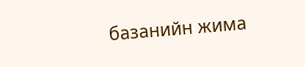базанийн жима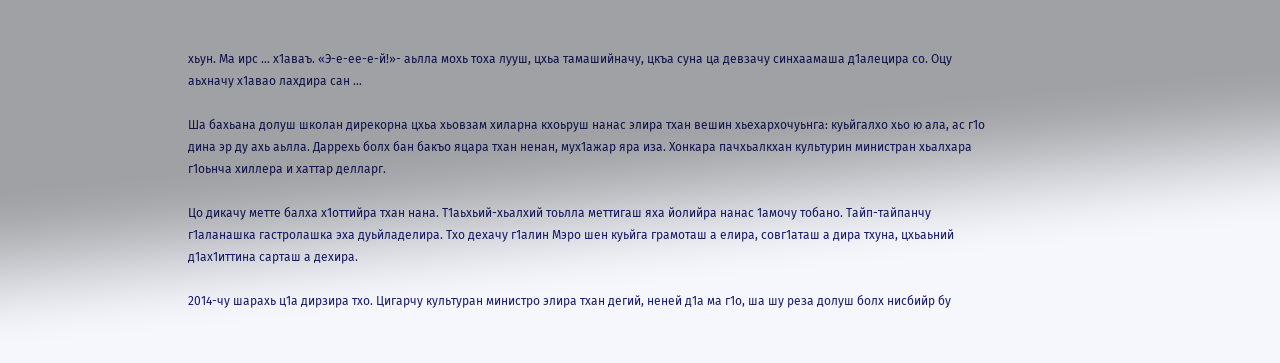хьун. Ма ирс … х1аваъ. «Э-е-ее-е-й!»- аьлла мохь тоха лууш, цхьа тамашийначу, цкъа суна ца девзачу синхаамаша д1алецира со. Оцу аьхначу х1авао лахдира сан …

Ша бахьана долуш школан дирекорна цхьа хьовзам хиларна кхоьруш нанас элира тхан вешин хьехархочуьнга: куьйгалхо хьо ю ала, ас г1о дина эр ду ахь аьлла. Даррехь болх бан бакъо яцара тхан ненан, мух1ажар яра иза. Хонкара пачхьалкхан культурин министран хьалхара г1оьнча хиллера и хаттар делларг.

Цо дикачу метте балха х1оттийра тхан нана. Т1аьхьий-хьалхий тоьлла меттигаш яха йолийра нанас 1амочу тобано. Тайп-тайпанчу г1аланашка гастролашка эха дуьйладелира. Тхо дехачу г1алин Мэро шен куьйга грамоташ а елира, совг1аташ а дира тхуна, цхьаьний д1ах1иттина сарташ а дехира.

2014-чу шарахь ц1а дирзира тхо. Цигарчу культуран министро элира тхан дегий, неней д1а ма г1о, ша шу реза долуш болх нисбийр бу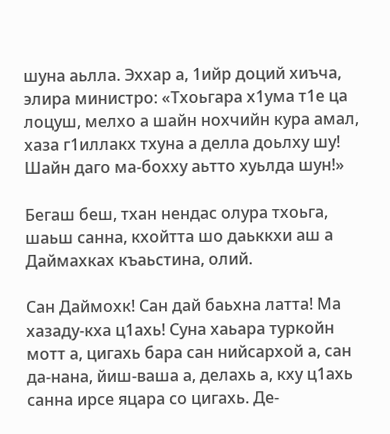шуна аьлла. Эххар а, 1ийр доций хиъча, элира министро: «Тхоьгара х1ума т1е ца лоцуш, мелхо а шайн нохчийн кура амал, хаза г1иллакх тхуна а делла доьлху шу! Шайн даго ма-бохху аьтто хуьлда шун!»

Бегаш беш, тхан нендас олура тхоьга, шаьш санна, кхойтта шо даьккхи аш а Даймахках къаьстина, олий.

Сан Даймохк! Сан дай баьхна латта! Ма хазаду-кха ц1ахь! Суна хаьара туркойн мотт а, цигахь бара сан нийсархой а, сан да-нана, йиш-ваша а, делахь а, кху ц1ахь санна ирсе яцара со цигахь. Де-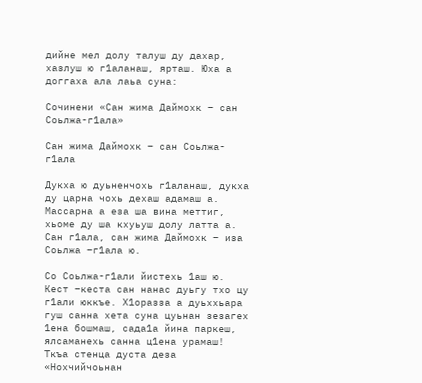дийне мел долу талуш ду дахар, хазлуш ю г1аланаш, ярташ. Юха а доггаха ала лаьа суна:

Сочинени «Сан жима Даймохк – сан Соьлжа-г1ала»

Сан жима Даймохк – сан Соьлжа-г1ала

Дукха ю дуьненчохь г1аланаш, дукха ду царна чохь дехаш адамаш а. Массарна а еза ша вина меттиг, хьоме ду ша кхуьуш долу латта а. Сан г1ала, сан жима Даймохк – иза Соьлжа –г1ала ю.

Со Соьлжа-г1али йистехь 1аш ю. Кест –кеста сан нанас дуьгу тхо цу г1али юккъе. Х1оразза а дуьххьара гуш санна хета суна цуьнан зезагех 1ена бошмаш, сада1а йина паркеш, ялсаманехь санна ц1ена урамаш! Ткъа стенца дуста деза «Нохчийчоьнан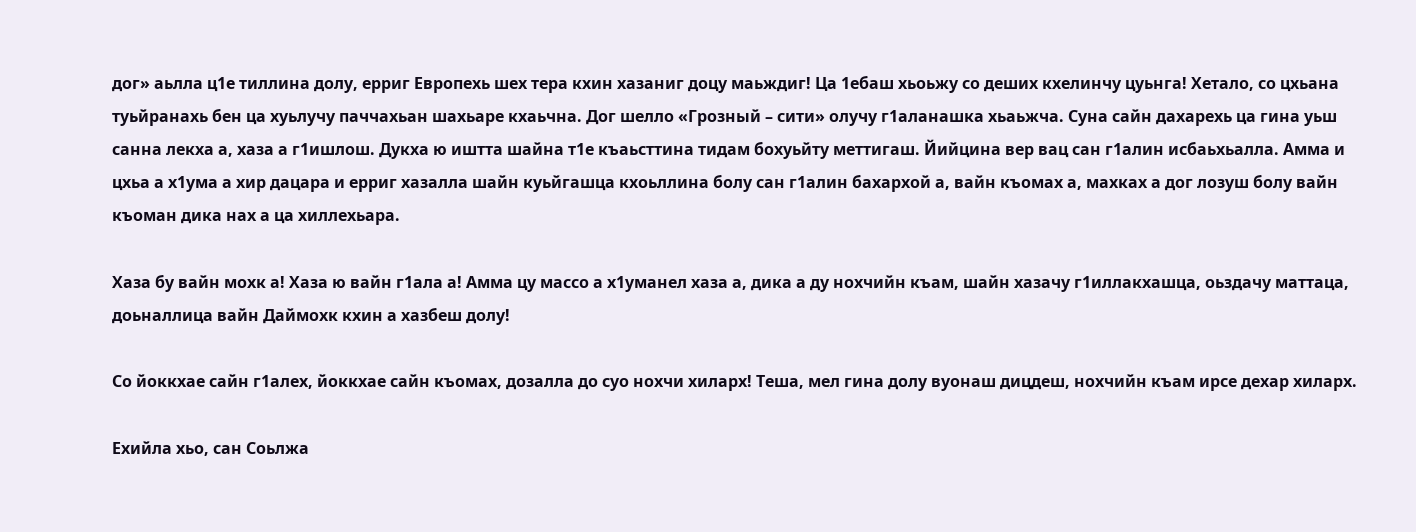дог» аьлла ц1е тиллина долу, ерриг Европехь шех тера кхин хазаниг доцу маьждиг! Ца 1ебаш хьоьжу со деших кхелинчу цуьнга! Хетало, со цхьана туьйранахь бен ца хуьлучу паччахьан шахьаре кхаьчна. Дог шелло «Грозный – сити» олучу г1аланашка хьаьжча. Суна сайн дахарехь ца гина уьш санна лекха а, хаза а г1ишлош. Дукха ю иштта шайна т1е къаьсттина тидам бохуьйту меттигаш. Йийцина вер вац сан г1алин исбаьхьалла. Амма и цхьа а х1ума а хир дацара и ерриг хазалла шайн куьйгашца кхоьллина болу сан г1алин бахархой а, вайн къомах а, махках а дог лозуш болу вайн къоман дика нах а ца хиллехьара.

Хаза бу вайн мохк а! Хаза ю вайн г1ала а! Амма цу массо а х1уманел хаза а, дика а ду нохчийн къам, шайн хазачу г1иллакхашца, оьздачу маттаца, доьналлица вайн Даймохк кхин а хазбеш долу!

Со йоккхае сайн г1алех, йоккхае сайн къомах, дозалла до суо нохчи хиларх! Теша, мел гина долу вуонаш дицдеш, нохчийн къам ирсе дехар хиларх.

Ехийла хьо, сан Соьлжа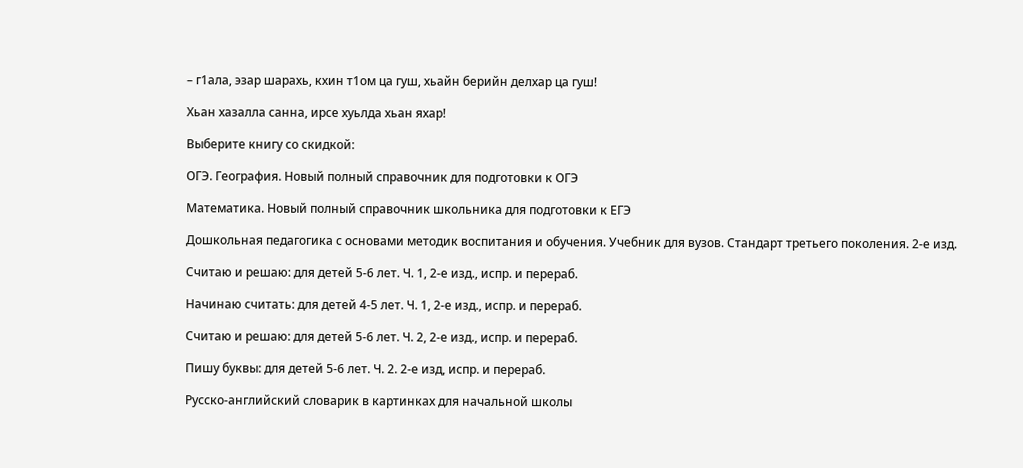– г1ала, эзар шарахь, кхин т1ом ца гуш, хьайн берийн делхар ца гуш!

Хьан хазалла санна, ирсе хуьлда хьан яхар!

Выберите книгу со скидкой:

ОГЭ. География. Новый полный справочник для подготовки к ОГЭ

Математика. Новый полный справочник школьника для подготовки к ЕГЭ

Дошкольная педагогика с основами методик воспитания и обучения. Учебник для вузов. Стандарт третьего поколения. 2-е изд.

Считаю и решаю: для детей 5-6 лет. Ч. 1, 2-е изд., испр. и перераб.

Начинаю считать: для детей 4-5 лет. Ч. 1, 2-е изд., испр. и перераб.

Считаю и решаю: для детей 5-6 лет. Ч. 2, 2-е изд., испр. и перераб.

Пишу буквы: для детей 5-6 лет. Ч. 2. 2-е изд, испр. и перераб.

Русско-английский словарик в картинках для начальной школы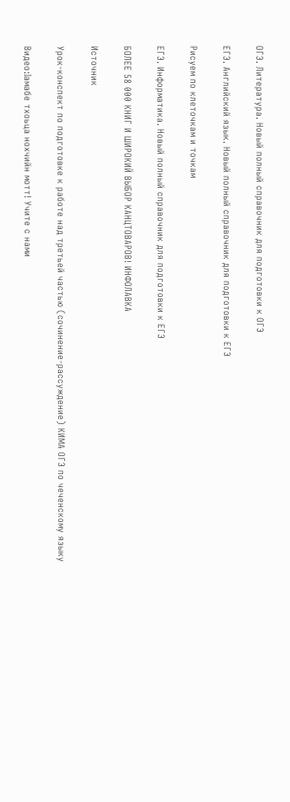ОГЭ. Литература. Новый полный справочник для подготовки к ОГЭ

ЕГЭ. Английский язык. Новый полный справочник для подготовки к ЕГЭ

Рисуем по клеточкам и точкам

ЕГЭ. Информатика. Новый полный справочник для подготовки к ЕГЭ

БОЛЕЕ 58 000 КНИГ И ШИРОКИЙ ВЫБОР КАНЦТОВАРОВ! ИНФОЛАВКА

Источник

Урок-конспект по подготовке к работе над третьей частью (сочинение-рассуждение) КИМА ОГЭ по чеченскому языку

Видео:Iамабе тхоьца нохчийн мотт! Учите с нами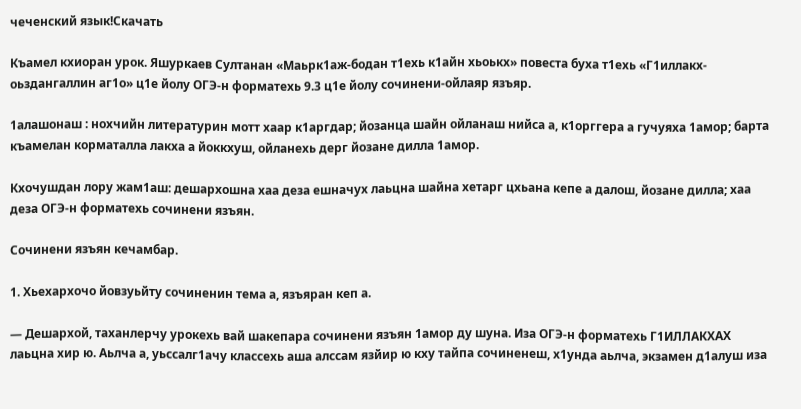чеченский язык!Скачать

Къамел кхиоран урок. Яшуркаев Султанан «Маьрк1аж-бодан т1ехь к1айн хьоькх» повеста буха т1ехь «Г1иллакх-оьздангаллин аг1о» ц1е йолу ОГЭ-н форматехь 9.3 ц1е йолу сочинени-ойлаяр язъяр.

1алашонаш : нохчийн литературин мотт хаар к1аргдар; йозанца шайн ойланаш нийса а, к1орггера а гучуяха 1амор; барта къамелан корматалла лакха а йоккхуш, ойланехь дерг йозане дилла 1амор.

Кхочушдан лору жам1аш: дешархошна хаа деза ешначух лаьцна шайна хетарг цхьана кепе а далош, йозане дилла; хаа деза ОГЭ-н форматехь сочинени язъян.

Сочинени язъян кечамбар.

1. Хьехархочо йовзуьйту сочиненин тема а, язъяран кеп а.

— Дешархой, таханлерчу урокехь вай шакепара сочинени язъян 1амор ду шуна. Иза ОГЭ-н форматехь Г1ИЛЛАКХАХ лаьцна хир ю. Аьлча а, уьссалг1ачу классехь аша алссам язйир ю кху тайпа сочиненеш, х1унда аьлча, экзамен д1алуш иза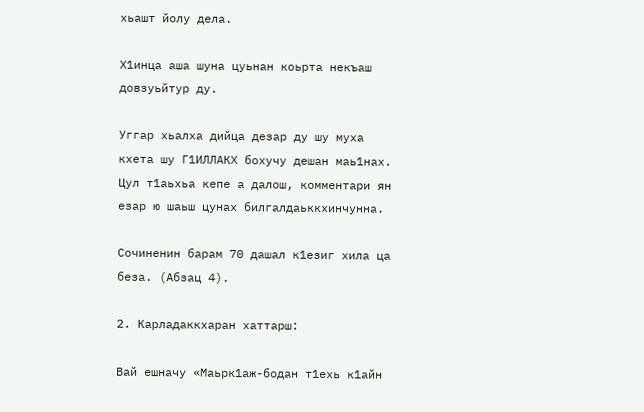хьашт йолу дела.

Х1инца аша шуна цуьнан коьрта некъаш довзуьйтур ду.

Уггар хьалха дийца дезар ду шу муха кхета шу Г1ИЛЛАКХ бохучу дешан маь1нах. Цул т1аьхьа кепе а далош, комментари ян езар ю шаьш цунах билгалдаьккхинчунна.

Сочиненин барам 70 дашал к1езиг хила ца беза. (Абзац 4).

2. Карладаккхаран хаттарш:

Вай ешначу «Маьрк1аж-бодан т1ехь к1айн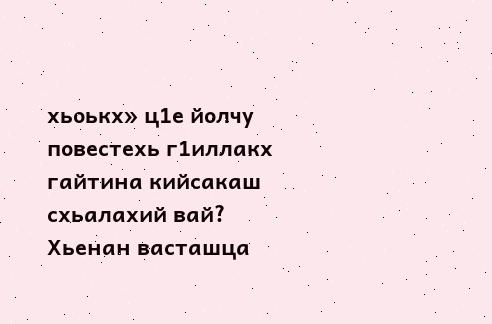хьоькх» ц1е йолчу повестехь г1иллакх гайтина кийсакаш схьалахий вай? Хьенан васташца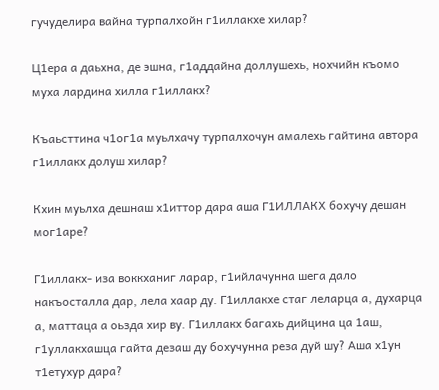гучуделира вайна турпалхойн г1иллакхе хилар?

Ц1ера а даьхна, де эшна, г1аддайна доллушехь, нохчийн къомо муха лардина хилла г1иллакх?

Къаьсттина ч1ог1а муьлхачу турпалхочун амалехь гайтина автора г1иллакх долуш хилар?

Кхин муьлха дешнаш х1иттор дара аша Г1ИЛЛАКХ бохучу дешан мог1аре?

Г1иллакх- иза воккханиг ларар, г1ийлачунна шега дало накъосталла дар, лела хаар ду. Г1иллакхе стаг леларца а, духарца а, маттаца а оьзда хир ву. Г1иллакх багахь дийцина ца 1аш, г1уллакхашца гайта дезаш ду бохучунна реза дуй шу? Аша х1ун т1етухур дара?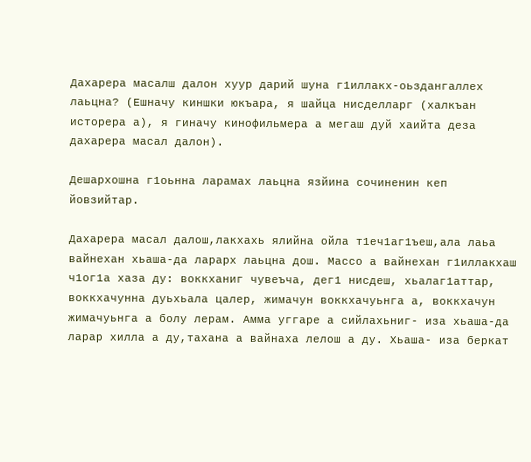Дахарера масалш далон хуур дарий шуна г1иллакх-оьздангаллех лаьцна? (Ешначу киншки юкъара, я шайца нисделларг (халкъан исторера а), я гиначу кинофильмера а мегаш дуй хаийта деза дахарера масал далон).

Дешархошна г1оьнна ларамах лаьцна язйина сочиненин кеп йовзийтар.

Дахарера масал далош,лакхахь ялийна ойла т1еч1аг1ъеш,ала лаьа вайнехан хьаша-да ларарх лаьцна дош. Массо а вайнехан г1иллакхаш ч1ог1а хаза ду: воккханиг чувеъча, дег1 нисдеш, хьалаг1аттар, воккхачунна дуьхьала цалер, жимачун воккхачуьнга а, воккхачун жимачуьнга а болу лерам. Амма уггаре а сийлахьниг- иза хьаша-да ларар хилла а ду,тахана а вайнаха лелош а ду. Хьаша- иза беркат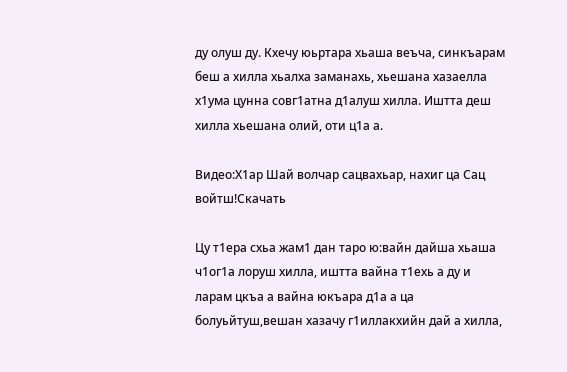ду олуш ду. Кхечу юьртара хьаша веъча, синкъарам беш а хилла хьалха заманахь, хьешана хазаелла х1ума цунна совг1атна д1алуш хилла. Иштта деш хилла хьешана олий, оти ц1а а.

Видео:Х1ар Шай волчар сацвахьар, нахиг ца Сац войтш!Скачать

Цу т1ера схьа жам1 дан таро ю:вайн дайша хьаша ч1ог1а лоруш хилла, иштта вайна т1ехь а ду и ларам цкъа а вайна юкъара д1а а ца болуьйтуш,вешан хазачу г1иллакхийн дай а хилла,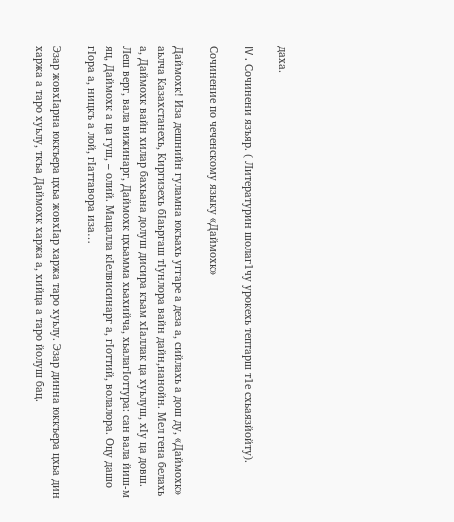даха.

IV . Сочинени язъяр. ( Литературин шолаг1чу урокехь тептарш т1е схьаязйойту).

Сочинение по чеченскому языку «Даймохк»

Даймохк! Иза дешнийн гуламна юкъахь уггаре а деза а, сийлахь а дош ду, «Даймохк» аьлча Казахстанехь, Киргизехь бІаьргаш тІунлора вайн дайн,нанойн. Мел гена белахь а, Даймохк вайн хилар бахьана долуш дисира къам хІаллак ца хуьлуш, хІу ца довш. Леш верг, вала вижинарг, Даймохк цхьамма хьахийча, хьалагІоттура: сан вала йиш-м яц, Даймохк а ца гуш, – олий. Мацалла кІелвисинарг а, гІоттий, волалора. Оцу дашо гІора а, ницкъ а лой, гІаттавора иза…

Эзар жовхІарна юккъера цхьа жовхІар харжа таро хуьлу. Эзар динна юккъера цхьа дин харжа а таро хуьлу, ткъа Даймохк харжа а, хийца а таро йолуш бац.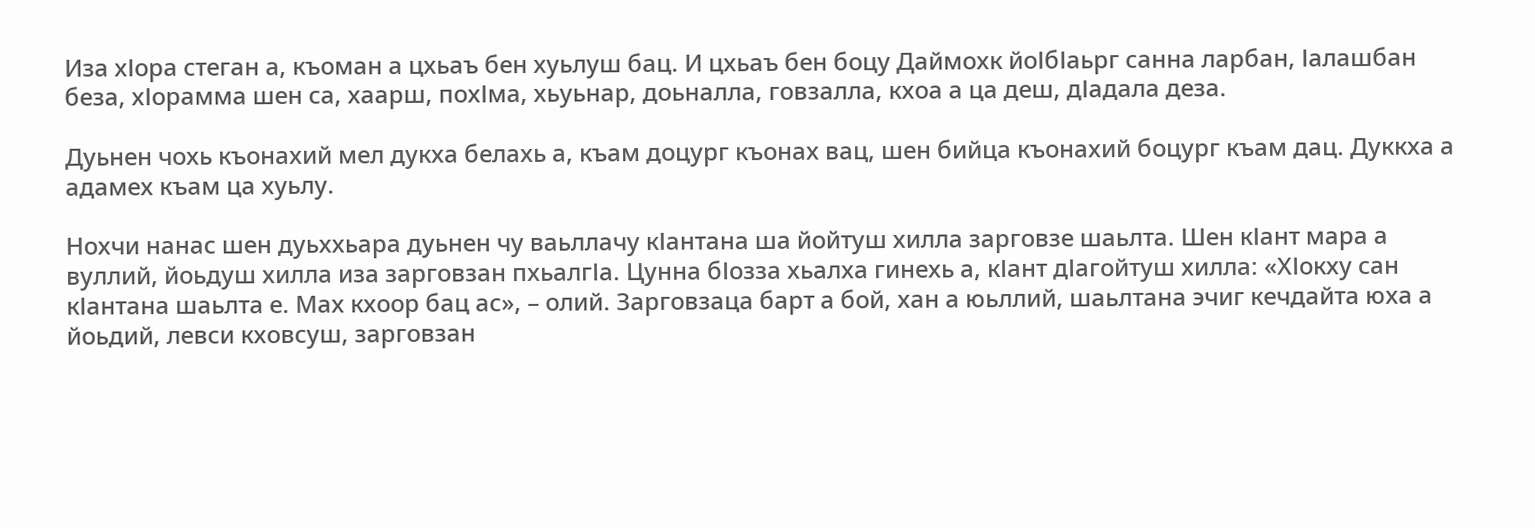Иза хІора стеган а, къоман а цхьаъ бен хуьлуш бац. И цхьаъ бен боцу Даймохк йоІбІаьрг санна ларбан, Іалашбан беза, хІорамма шен са, хаарш, похІма, хьуьнар, доьналла, говзалла, кхоа а ца деш, дІадала деза.

Дуьнен чохь къонахий мел дукха белахь а, къам доцург къонах вац, шен бийца къонахий боцург къам дац. Дуккха а адамех къам ца хуьлу.

Нохчи нанас шен дуьххьара дуьнен чу ваьллачу кІантана ша йойтуш хилла зарговзе шаьлта. Шен кІант мара а вуллий, йоьдуш хилла иза зарговзан пхьалгІа. Цунна бІозза хьалха гинехь а, кІант дІагойтуш хилла: «ХІокху сан кІантана шаьлта е. Мах кхоор бац ас», – олий. Зарговзаца барт а бой, хан а юьллий, шаьлтана эчиг кечдайта юха а йоьдий, левси кховсуш, зарговзан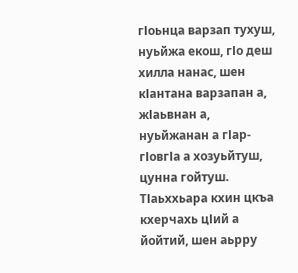гІоьнца варзап тухуш, нуьйжа екош, гІо деш хилла нанас, шен кІантана варзапан а, жІаьвнан а, нуьйжанан а гІар-гІовгІа а хозуьйтуш, цунна гойтуш. ТІаьххьара кхин цкъа кхерчахь цІий а йойтий, шен аьрру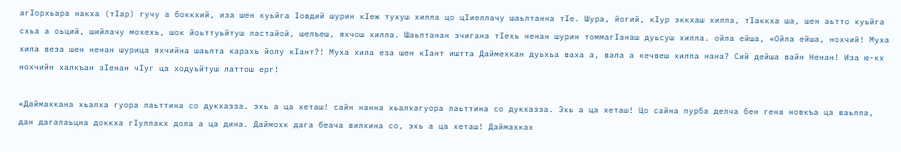агІорхьара накха (тІар) гучу а боккхий, иза шен куьйга Іовдий шурин кІеж тухуш хилла цо цІиеллачу шаьлтанна тІе. Шура, йогий, кІур эккхаш хилла, тІаккха ша, шен аьтто куьйга схьа а оьций, шийлачу мохехь, шок йоьттуьйтуш ластайой, шелъеш, яхчош хилла. Шаьлтанан эчигана тІехь ненан шурин томмагІанаш дуьсуш хилла. ойла ейша, «Ойла ейша, нохчий! Муха хила веза шен ненан шурица яхчийна шаьлта карахь йолу кІант?! Муха хила еза шен кІант иштта Даймехкан дуьхьа ваха а, вала а кечвеш хилла нана? Сий дейша вайн Ненан! Иза ю-кх нохчийн халкъан зІенан чІуг ца ходуьйтуш латтош ерг!

«Даймахкана хьалха гуора лаьттина со дукхазза. эхь а ца хеташ! сайн нанна хьалхагуора лаьттина со дукхазза. Эхь а ца хеташ! Цо сайна пурба делча бен гена новкъа ца ваьлла, дан дагалаьцна доккха гІуллакх дола а ца дина. Даймохк дага беача вилхина со, эхь а ца хеташ! Даймахках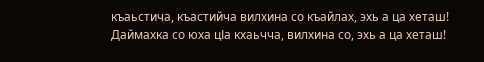къаьстича, къастийча вилхина со къайлах, эхь а ца хеташ! Даймахка со юха цІа кхаьчча, вилхина со, эхь а ца хеташ!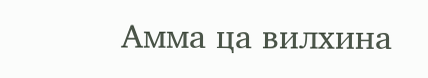Амма ца вилхина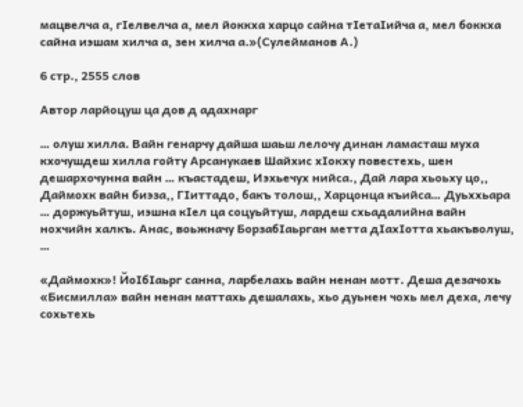мацвелча а, гІелвелча а, мел йоккха харцо сайна тІетаІийча а, мел боккха сайна иэшам хилча а, зен хилча а.»(Сулейманов А.)

6 стр., 2555 слов

Автор ларйоцуш ца дов д адахнарг

… олуш хилла. Вайн генарчу дайша шаьш лелочу динан ламасташ муха кхочушдеш хилла гойту Арсанукаев Шайхис хIокху повестехь, шен дешархочунна вайн … къастадеш, Иэхьечух нийса., Дай лара хьоьху цо,, Даймохк вайн биэза,, ГIиттадо, бакъ толош,, Харцонца къийса… Дуьххьара … доржуьйтуш, иэшна кIел ца соцуьйтуш, лардеш схьадалийна вайн нохчийн халкъ. Анас, воьжначу БорзабIаьрган метта дIахIотта хьакъволуш, …

«Даймохк»! ЙоІбІаьрг санна, ларбелахь вайн ненан мотт. Деша дезачохь «Бисмилла» вайн ненан маттахь дешалахь, хьо дуьнен чохь мел деха, лечу сохьтехь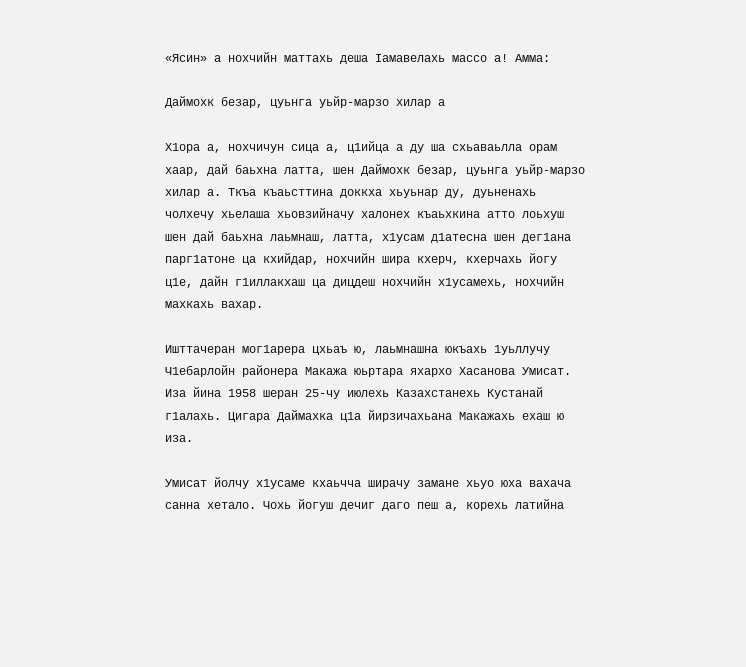«Ясин» а нохчийн маттахь деша Іамавелахь массо а! Амма:

Даймохк безар, цуьнга уьйр-марзо хилар а

Х1ора а, нохчичун сица а, ц1ийца а ду ша схьаваьлла орам хаар, дай баьхна латта, шен Даймохк безар, цуьнга уьйр-марзо хилар а. Ткъа къаьсттина доккха хьуьнар ду, дуьненахь чолхечу хьелаша хьовзийначу халонех къаьхкина атто лоьхуш шен дай баьхна лаьмнаш, латта, х1усам д1атесна шен дег1ана парг1атоне ца кхийдар, нохчийн шира кхерч, кхерчахь йогу ц1е, дайн г1иллакхаш ца дицдеш нохчийн х1усамехь, нохчийн махкахь вахар.

Ишттачеран мог1арера цхьаъ ю, лаьмнашна юкъахь 1уьллучу Ч1ебарлойн районера Макажа юьртара яхархо Хасанова Умисат. Иза йина 1958 шеран 25-чу июлехь Казахстанехь Кустанай г1алахь. Цигара Даймахка ц1а йирзичахьана Макажахь ехаш ю иза.

Умисат йолчу х1усаме кхаьчча ширачу замане хьуо юха вахача санна хетало. Чохь йогуш дечиг даго пеш а, корехь латийна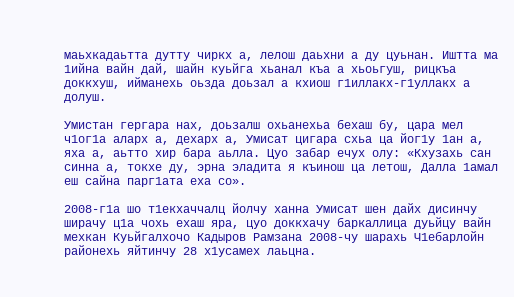маьхкадаьтта дутту чиркх а, лелош даьхни а ду цуьнан. Иштта ма 1ийна вайн дай, шайн куьйга хьанал къа а хьоьгуш, рицкъа доккхуш, ийманехь оьзда доьзал а кхиош г1иллакх-г1уллакх а долуш.

Умистан гергара нах, доьзалш охьанехьа бехаш бу, цара мел ч1ог1а аларх а, дехарх а, Умисат цигара схьа ца йог1у 1ан а, яха а, аьтто хир бара аьлла. Цуо забар ечух олу: «Кхузахь сан синна а, токхе ду, эрна эладита я къинош ца летош, Далла 1амал еш сайна парг1ата еха со».

2008-г1а шо т1екхаччалц йолчу ханна Умисат шен дайх дисинчу ширачу ц1а чохь ехаш яра, цуо доккхачу баркаллица дуьйцу вайн мехкан Куьйгалхочо Кадыров Рамзана 2008-чу шарахь Ч1ебарлойн районехь яйтинчу 28 х1усамех лаьцна.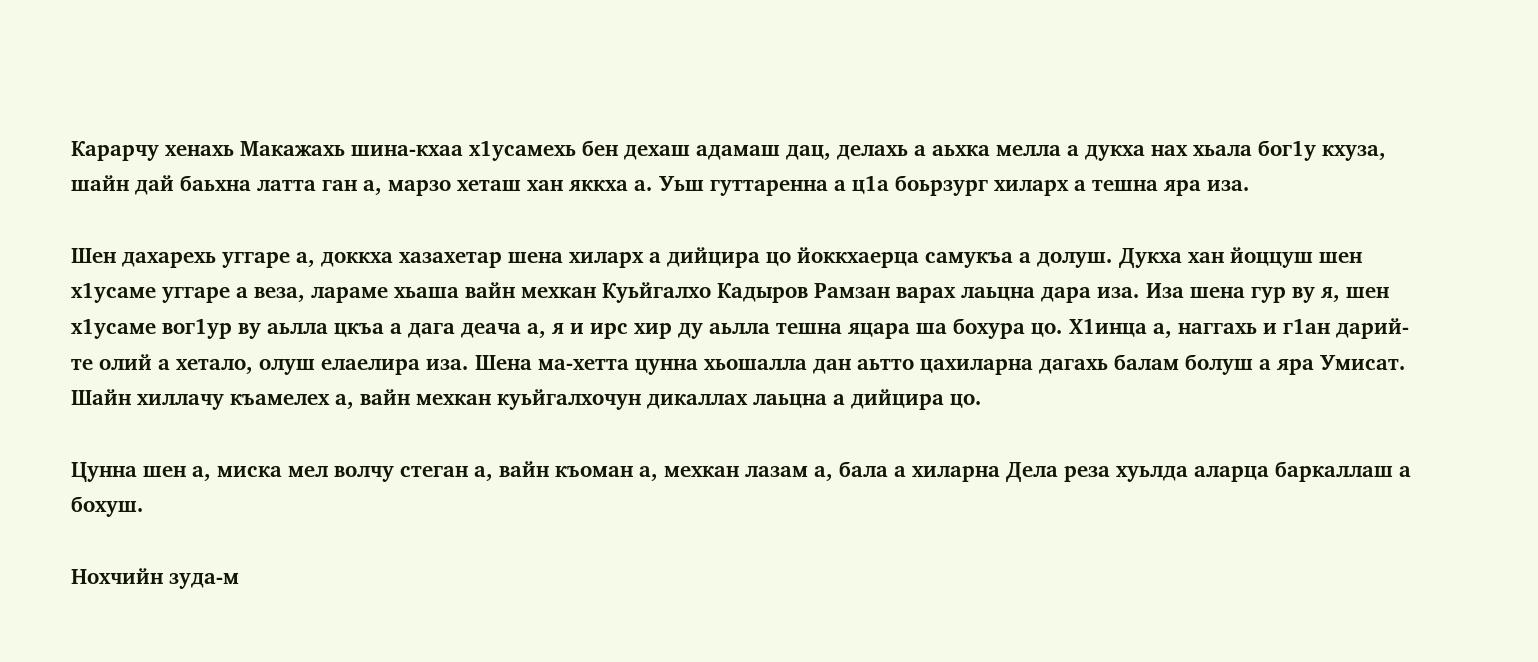Карарчу хенахь Макажахь шина-кхаа х1усамехь бен дехаш адамаш дац, делахь а аьхка мелла а дукха нах хьала бог1у кхуза, шайн дай баьхна латта ган а, марзо хеташ хан яккха а. Уьш гуттаренна а ц1а боьрзург хиларх а тешна яра иза.

Шен дахарехь уггаре а, доккха хазахетар шена хиларх а дийцира цо йоккхаерца самукъа а долуш. Дукха хан йоццуш шен х1усаме уггаре а веза, лараме хьаша вайн мехкан Куьйгалхо Кадыров Рамзан варах лаьцна дара иза. Иза шена гур ву я, шен х1усаме вог1ур ву аьлла цкъа а дага деача а, я и ирс хир ду аьлла тешна яцара ша бохура цо. Х1инца а, наггахь и г1ан дарий-те олий а хетало, олуш елаелира иза. Шена ма-хетта цунна хьошалла дан аьтто цахиларна дагахь балам болуш а яра Умисат. Шайн хиллачу къамелех а, вайн мехкан куьйгалхочун дикаллах лаьцна а дийцира цо.

Цунна шен а, миска мел волчу стеган а, вайн къоман а, мехкан лазам а, бала а хиларна Дела реза хуьлда аларца баркаллаш а бохуш.

Нохчийн зуда-м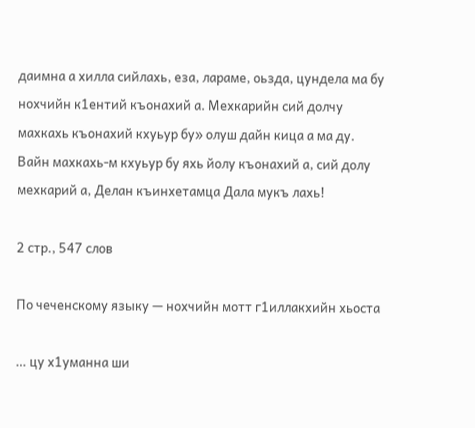даимна а хилла сийлахь, еза, лараме, оьзда, цундела ма бу нохчийн к1ентий къонахий а. Мехкарийн сий долчу махкахь къонахий кхуьур бу» олуш дайн кица а ма ду. Вайн махкахь-м кхуьур бу яхь йолу къонахий а, сий долу мехкарий а, Делан къинхетамца Дала мукъ лахь!

2 стр., 547 слов

По чеченскому языку — нохчийн мотт г1иллакхийн хьоста

… цу х1уманна ши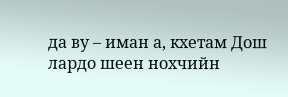да ву – иман а, кхетам Дош лардо шеен нохчийн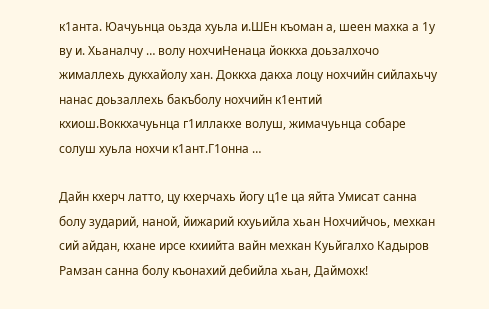к1анта. Юачуьнца оьзда хуьла и.ШЕн къоман а, шеен махка а 1у ву и. Хьаналчу … волу нохчиНенаца йоккха доьзалхочо жималлехь дукхайолу хан. Доккха дакха лоцу нохчийн сийлахьчу нанас доьзаллехь бакъболу нохчийн к1ентий кхиош.Воккхачуьнца г1иллакхе волуш, жимачуьнца собаре солуш хуьла нохчи к1ант.Г1онна …

Дайн кхерч латто, цу кхерчахь йогу ц1е ца яйта Умисат санна болу зударий, наной, йижарий кхуьийла хьан Нохчийчоь, мехкан сий айдан, кхане ирсе кхиийта вайн мехкан Куьйгалхо Кадыров Рамзан санна болу къонахий дебийла хьан, Даймохк!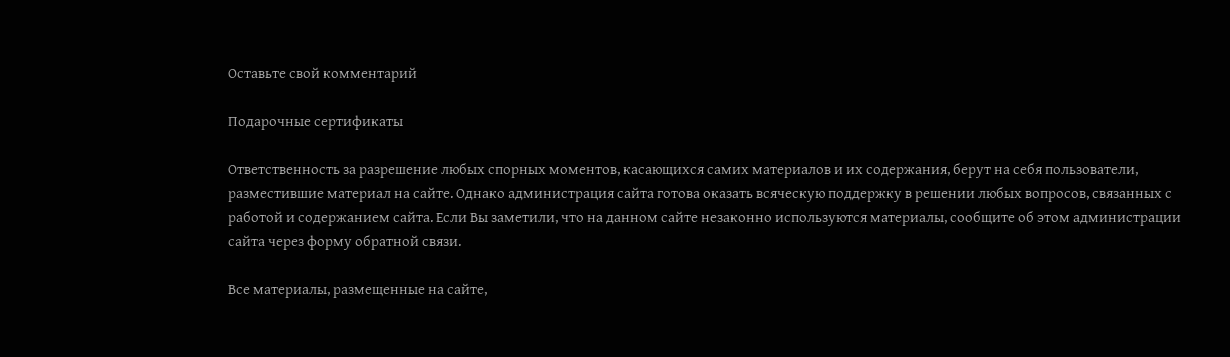Оставьте свой комментарий

Подарочные сертификаты

Ответственность за разрешение любых спорных моментов, касающихся самих материалов и их содержания, берут на себя пользователи, разместившие материал на сайте. Однако администрация сайта готова оказать всяческую поддержку в решении любых вопросов, связанных с работой и содержанием сайта. Если Вы заметили, что на данном сайте незаконно используются материалы, сообщите об этом администрации сайта через форму обратной связи.

Все материалы, размещенные на сайте,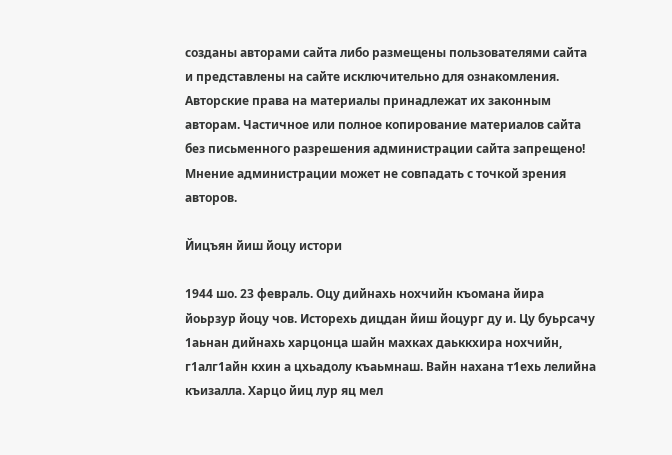созданы авторами сайта либо размещены пользователями сайта и представлены на сайте исключительно для ознакомления. Авторские права на материалы принадлежат их законным авторам. Частичное или полное копирование материалов сайта без письменного разрешения администрации сайта запрещено! Мнение администрации может не совпадать с точкой зрения авторов.

Йицъян йиш йоцу истори

1944 шо. 23 февраль. Оцу дийнахь нохчийн къомана йира йоьрзур йоцу чов. Исторехь дицдан йиш йоцург ду и. Цу буьрсачу 1аьнан дийнахь харцонца шайн махках даьккхира нохчийн, г1алг1айн кхин а цхьадолу къаьмнаш. Вайн нахана т1ехь лелийна къизалла. Харцо йиц лур яц мел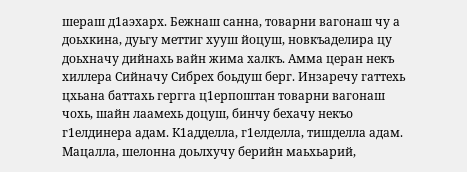шераш д1аэхарх. Бежнаш санна, товарни вагонаш чу а доьхкина, дуьгу меттиг хууш йоцуш, новкъаделира цу доьхначу дийнахь вайн жима халкъ. Амма церан некъ хиллера Сийначу Сибрех боьдуш берг. Инзаречу гаттехь цхьана баттахь гергга ц1ерпоштан товарни вагонаш чохь, шайн лаамехь доцуш, бинчу бехачу некъо г1елдинера адам. К1адделла, г1елделла, тишделла адам. Мацалла, шелонна доьлхучу берийн маьхьарий,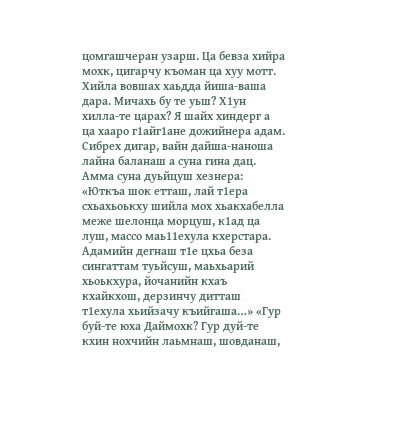цомгашчеран узарш. Ца бевза хийра мохк, цигарчу къоман ца хуу мотт. Хийла вовшах хаьдда йиша-ваша дара. Мичахь бу те уьш? Х1ун хилла-те царах? Я шайх хиндерг а ца хааро г1айг1ане дожийнера адам. Сибрех дигар, вайн дайша-наноша лайна баланаш а суна гина дац. Амма суна дуьйцуш хезнера: «Юткъа шок етташ, лай т1ера схьахьоькху шийла мох хьакхабелла меже шелонца морцуш, к1ад ца луш, массо маь11ехула кхерстара. Адамийн дегнаш т1е цхьа беза сингаттам туьйсуш, маьхьарий хьоькхура, йочанийн кхаъ кхайкхош, дерзинчу дитташ т1ехула хьийзачу къийгаша…» «Гур буй-те юха Даймохк? Гур дуй-те кхин нохчийн лаьмнаш, шовданаш,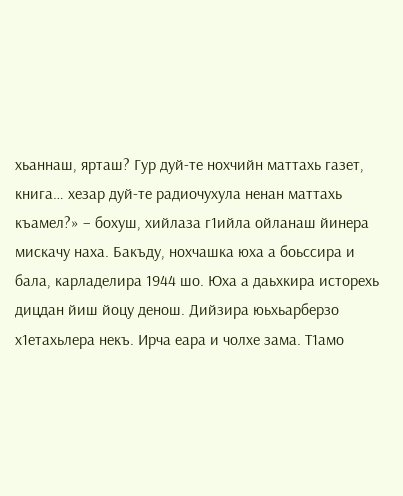хьаннаш, ярташ? Гур дуй-те нохчийн маттахь газет, книга… хезар дуй-те радиочухула ненан маттахь къамел?» – бохуш, хийлаза г1ийла ойланаш йинера мискачу наха. Бакъду, нохчашка юха а боьссира и бала, карладелира 1944 шо. Юха а даьхкира исторехь дицдан йиш йоцу денош. Дийзира юьхьарберзо х1етахьлера некъ. Ирча еара и чолхе зама. Т1амо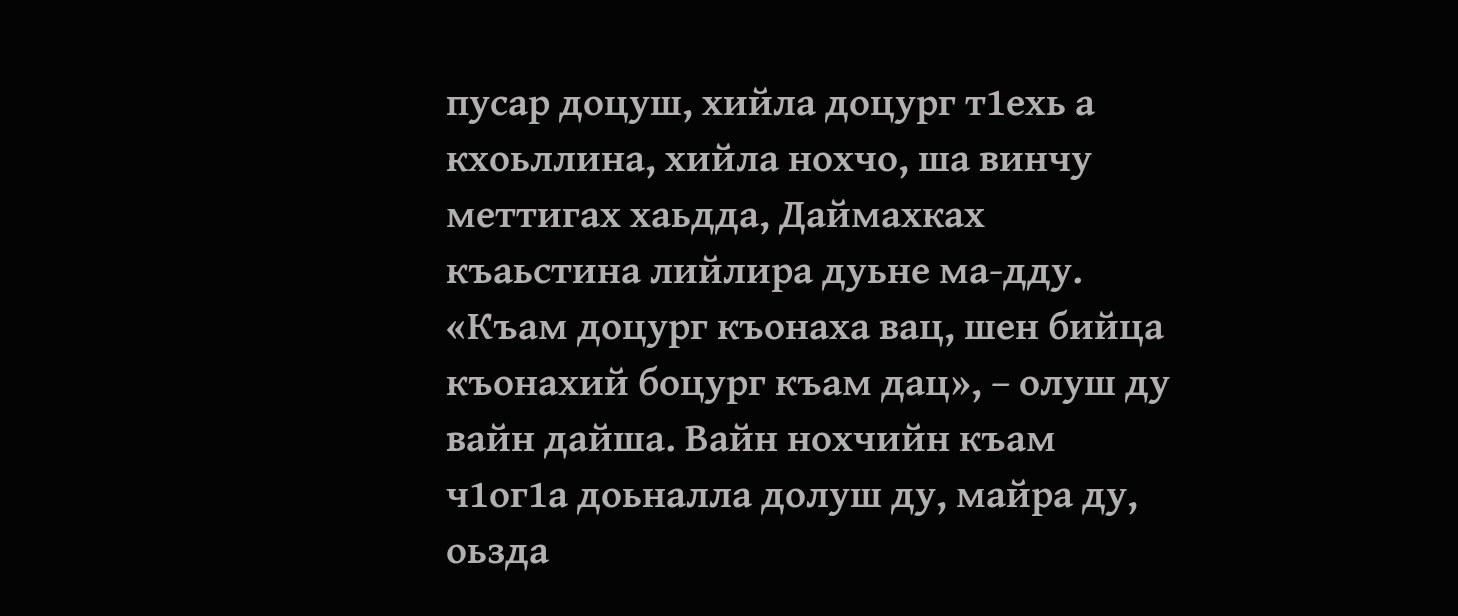пусар доцуш, хийла доцург т1ехь а кхоьллина, хийла нохчо, ша винчу меттигах хаьдда, Даймахках къаьстина лийлира дуьне ма-дду. «Къам доцург къонаха вац, шен бийца къонахий боцург къам дац», – олуш ду вайн дайша. Вайн нохчийн къам ч1ог1а доьналла долуш ду, майра ду, оьзда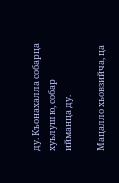ду. Къонахалла собарца хуьлуш ю, собар ийманца ду.

Мацалло хьовзийча, ца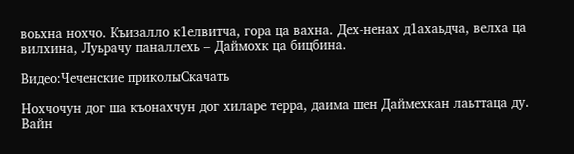воьхна нохчо. Къизалло к1елвитча, гора ца вахна. Дех-ненах д1ахаьдча, велха ца вилхина, Луьрачу паналлехь – Даймохк ца бицбина.

Видео:Чеченские приколыСкачать

Нохчочун дог ша къонахчун дог хиларе терра, даима шен Даймехкан лаьттаца ду. Вайн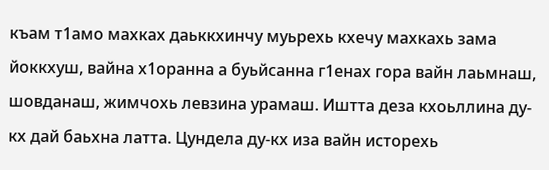къам т1амо махках даьккхинчу муьрехь кхечу махкахь зама йоккхуш, вайна х1оранна а буьйсанна г1енах гора вайн лаьмнаш, шовданаш, жимчохь левзина урамаш. Иштта деза кхоьллина ду-кх дай баьхна латта. Цундела ду-кх иза вайн исторехь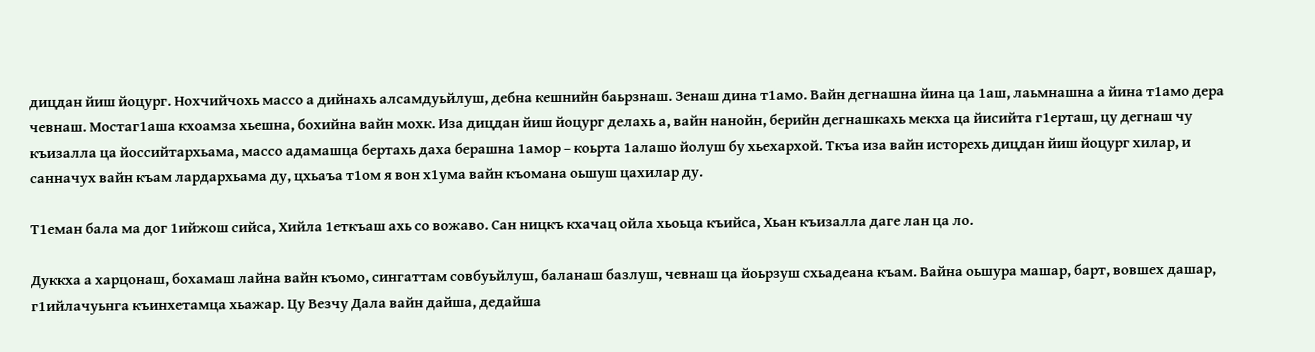дицдан йиш йоцург. Нохчийчохь массо а дийнахь алсамдуьйлуш, дебна кешнийн баьрзнаш. Зенаш дина т1амо. Вайн дегнашна йина ца 1аш, лаьмнашна а йина т1амо дера чевнаш. Мостаг1аша кхоамза хьешна, бохийна вайн мохк. Иза дицдан йиш йоцург делахь а, вайн нанойн, берийн дегнашкахь мекха ца йисийта г1ерташ, цу дегнаш чу къизалла ца йоссийтархьама, массо адамашца бертахь даха берашна 1амор – коьрта 1алашо йолуш бу хьехархой. Ткъа иза вайн исторехь дицдан йиш йоцург хилар, и санначух вайн къам лардархьама ду, цхьаъа т1ом я вон х1ума вайн къомана оьшуш цахилар ду.

Т1еман бала ма дог 1ийжош сийса, Хийла 1еткъаш ахь со вожаво. Сан ницкъ кхачац ойла хьоьца къийса, Хьан къизалла даге лан ца ло.

Дуккха а харцонаш, бохамаш лайна вайн къомо, сингаттам совбуьйлуш, баланаш базлуш, чевнаш ца йоьрзуш схьадеана къам. Вайна оьшура машар, барт, вовшех дашар, г1ийлачуьнга къинхетамца хьажар. Цу Везчу Дала вайн дайша, дедайша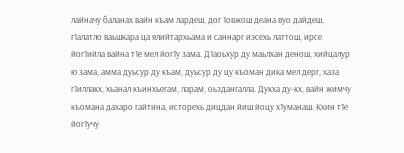лайначу баланах вайн къам лардеш, дог 1овжош деана вуо дайдеш, г1алатло ваьшкара ца ялийтархьама и саннарг иэсехь латтош, ирсе йог1ийла вайна т1е мел йог1у зама. Д1аоьхур ду маьлхан денош, хийцалур ю зама, амма дуьсур ду къам, дуьсур ду цу къоман дика мел дерг, хаза г1иллакх, хьанал къинхьегам, ларам, оьздангалла. Дукха ду-кх, вайн жимчу къомана дахаро гайтина, исторехь дицдан йиш йоцу х1уманаш. Кхин т1е йог1учу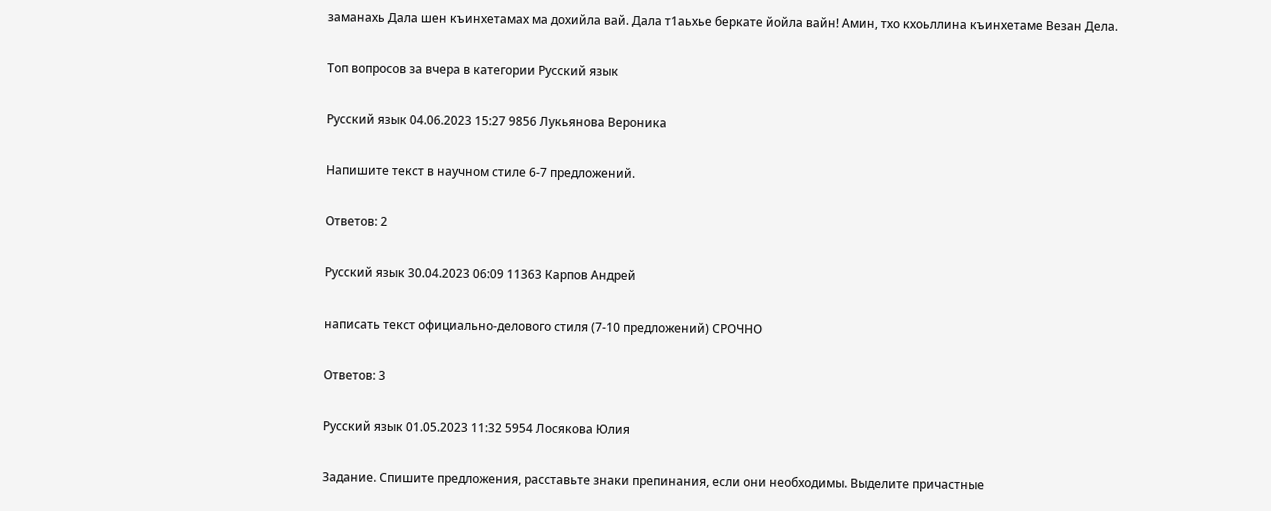заманахь Дала шен къинхетамах ма дохийла вай. Дала т1аьхье беркате йойла вайн! Амин, тхо кхоьллина къинхетаме Везан Дела.

Топ вопросов за вчера в категории Русский язык

Русский язык 04.06.2023 15:27 9856 Лукьянова Вероника

Напишите текст в научном стиле 6-7 предложений.

Ответов: 2

Русский язык 30.04.2023 06:09 11363 Карпов Андрей

написать текст официально-делового стиля (7-10 предложений) СРОЧНО

Ответов: 3

Русский язык 01.05.2023 11:32 5954 Лосякова Юлия

Задание. Спишите предложения, расставьте знаки препинания, если они необходимы. Выделите причастные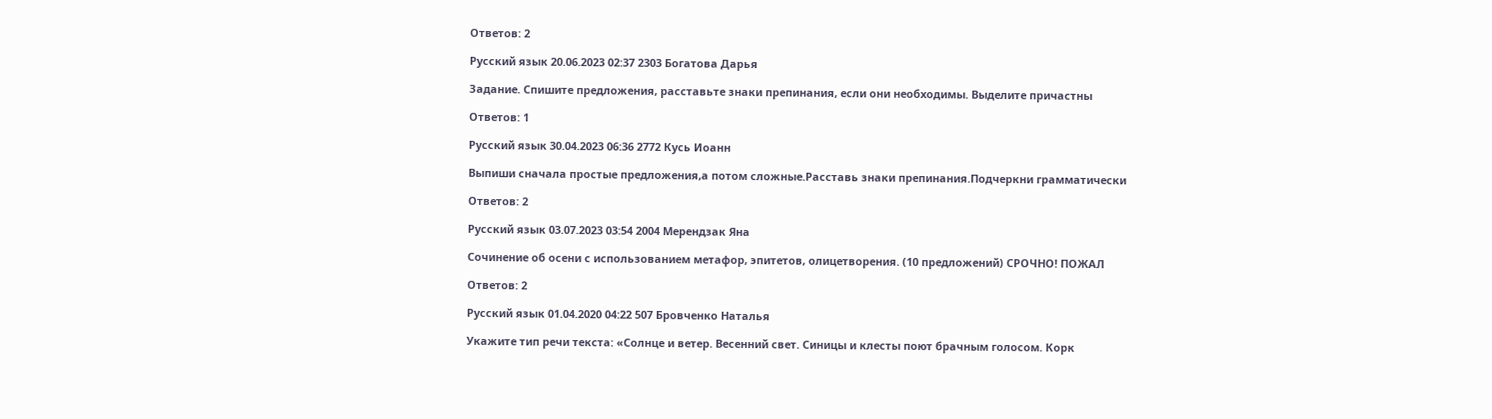Ответов: 2

Русский язык 20.06.2023 02:37 2303 Богатова Дарья

Задание. Спишите предложения, расставьте знаки препинания, если они необходимы. Выделите причастны

Ответов: 1

Русский язык 30.04.2023 06:36 2772 Кусь Иоанн

Выпиши сначала простые предложения,а потом сложные.Расставь знаки препинания.Подчеркни грамматически

Ответов: 2

Русский язык 03.07.2023 03:54 2004 Мерендзак Яна

Сочинение об осени с использованием метафор, эпитетов, олицетворения. (10 предложений) СРОЧНО! ПОЖАЛ

Ответов: 2

Русский язык 01.04.2020 04:22 507 Бровченко Наталья

Укажите тип речи текста: «Солнце и ветер. Весенний свет. Синицы и клесты поют брачным голосом. Корк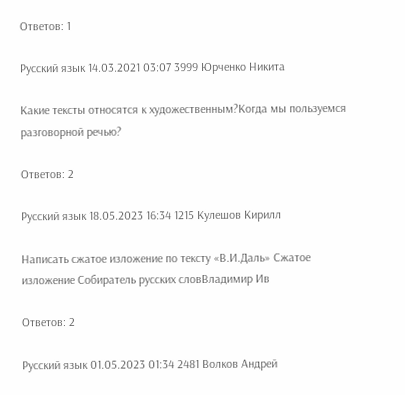Ответов: 1

Русский язык 14.03.2021 03:07 3999 Юрченко Никита

Какие тексты относятся к художественным?Когда мы пользуемся разговорной речью?

Ответов: 2

Русский язык 18.05.2023 16:34 1215 Кулешов Кирилл

Написать сжатое изложение по тексту «В.И.Даль» Сжатое изложение Собиратель русских словВладимир Ив

Ответов: 2

Русский язык 01.05.2023 01:34 2481 Волков Андрей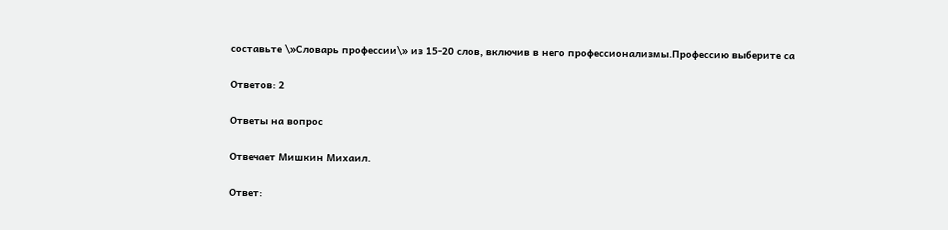составьте \»Словарь профессии\» из 15-20 слов, включив в него профессионализмы.Профессию выберите са

Ответов: 2

Ответы на вопрос

Отвечает Мишкин Михаил.

Ответ: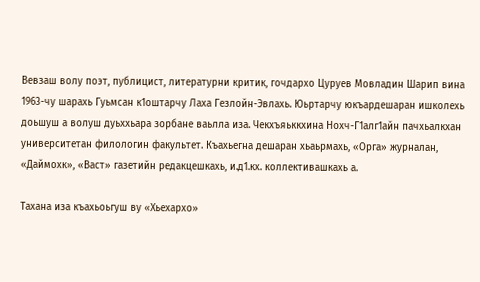Вевзаш волу поэт, публицист, литературни критик, гочдархо Цуруев Мовладин Шарип вина 1963-чу шарахь Гуьмсан к1оштарчу Лаха Гезлойн-Эвлахь. Юьртарчу юкъардешаран ишколехь доьшуш а волуш дуьххьара зорбане ваьлла иза. Чекхъяьккхина Нохч-Г1алг1айн пачхьалкхан университетан филологин факультет. Къахьегна дешаран хьаьрмахь, «Орга» журналан, «Даймохк», «Васт» газетийн редакцешкахь, и.д1.кх. коллективашкахь а.

Тахана иза къахьоьгуш ву «Хьехархо»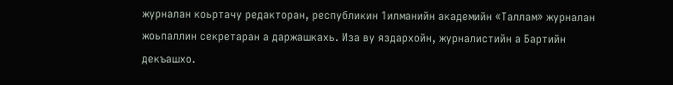журналан коьртачу редакторан, республикин 1илманийн академийн «Таллам» журналан жоьпаллин секретаран а даржашкахь. Иза ву яздархойн, журналистийн а Бартийн декъашхо.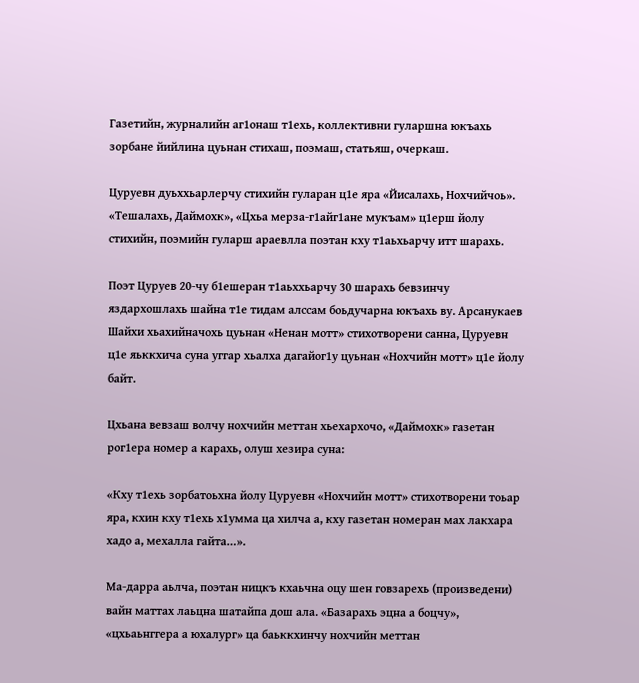Газетийн, журналийн аг1онаш т1ехь, коллективни гуларшна юкъахь зорбане йийлина цуьнан стихаш, поэмаш, статьяш, очеркаш.

Цуруевн дуьххьарлерчу стихийн гуларан ц1е яра «Йисалахь, Нохчийчоь». «Тешалахь, Даймохк», «Цхьа мерза-г1айг1ане мукъам» ц1ерш йолу стихийн, поэмийн гуларш араевлла поэтан кху т1аьхьарчу итт шарахь.

Поэт Цуруев 20-чу б1ешеран т1аьххьарчу 30 шарахь бевзинчу яздархошлахь шайна т1е тидам алссам боьдучарна юкъахь ву. Арсанукаев Шайхи хьахийначохь цуьнан «Ненан мотт» стихотворени санна, Цуруевн ц1е яьккхича суна уггар хьалха дагайог1у цуьнан «Нохчийн мотт» ц1е йолу байт.

Цхьана вевзаш волчу нохчийн меттан хьехархочо, «Даймохк» газетан рог1ера номер а карахь, олуш хезира суна:

«Кху т1ехь зорбатоьхна йолу Цуруевн «Нохчийн мотт» стихотворени тоьар яра, кхин кху т1ехь х1умма ца хилча а, кху газетан номеран мах лакхара хадо а, мехалла гайта…».

Ма-дарра аьлча, поэтан ницкъ кхаьчна оцу шен говзарехь (произведени) вайн маттах лаьцна шатайпа дош ала. «Базарахь эцна а боцчу», «цхьаьнггера а юхалург» ца баьккхинчу нохчийн меттан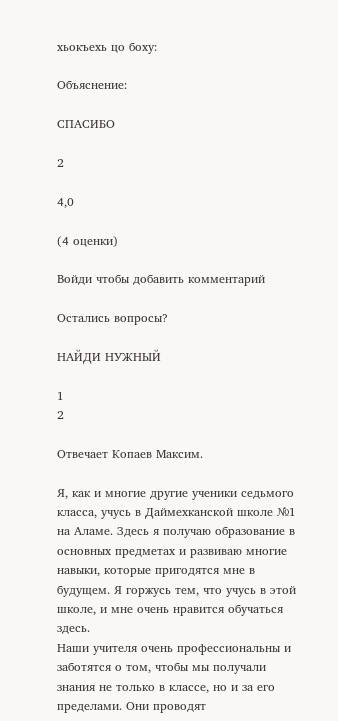хьокъехь цо боху:

Объяснение:

СПАСИБО

2

4,0

(4 оценки)

Войди чтобы добавить комментарий

Остались вопросы?

НАЙДИ НУЖНЫЙ

1
2

Отвечает Копаев Максим.

Я, как и многие другие ученики седьмого класса, учусь в Даймехканской школе №1 на Аламе. Здесь я получаю образование в основных предметах и развиваю многие навыки, которые пригодятся мне в будущем. Я горжусь тем, что учусь в этой школе, и мне очень нравится обучаться здесь.
Наши учителя очень профессиональны и заботятся о том, чтобы мы получали знания не только в классе, но и за его пределами. Они проводят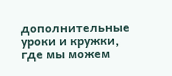дополнительные уроки и кружки, где мы можем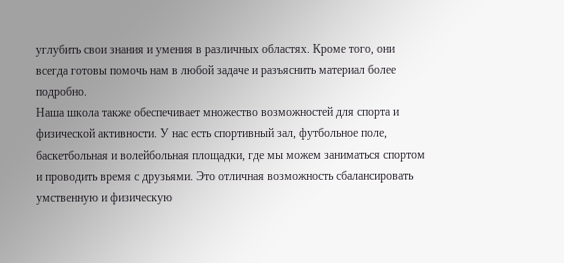углубить свои знания и умения в различных областях. Кроме того, они всегда готовы помочь нам в любой задаче и разъяснить материал более подробно.
Наша школа также обеспечивает множество возможностей для спорта и физической активности. У нас есть спортивный зал, футбольное поле, баскетбольная и волейбольная площадки, где мы можем заниматься спортом и проводить время с друзьями. Это отличная возможность сбалансировать умственную и физическую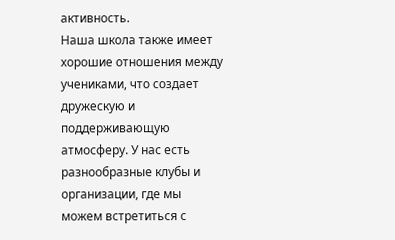активность.
Наша школа также имеет хорошие отношения между учениками, что создает дружескую и поддерживающую атмосферу. У нас есть разнообразные клубы и организации, где мы можем встретиться с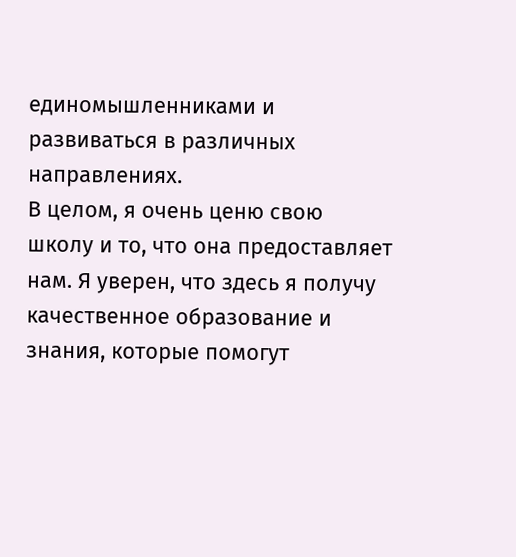единомышленниками и развиваться в различных направлениях.
В целом, я очень ценю свою школу и то, что она предоставляет нам. Я уверен, что здесь я получу качественное образование и знания, которые помогут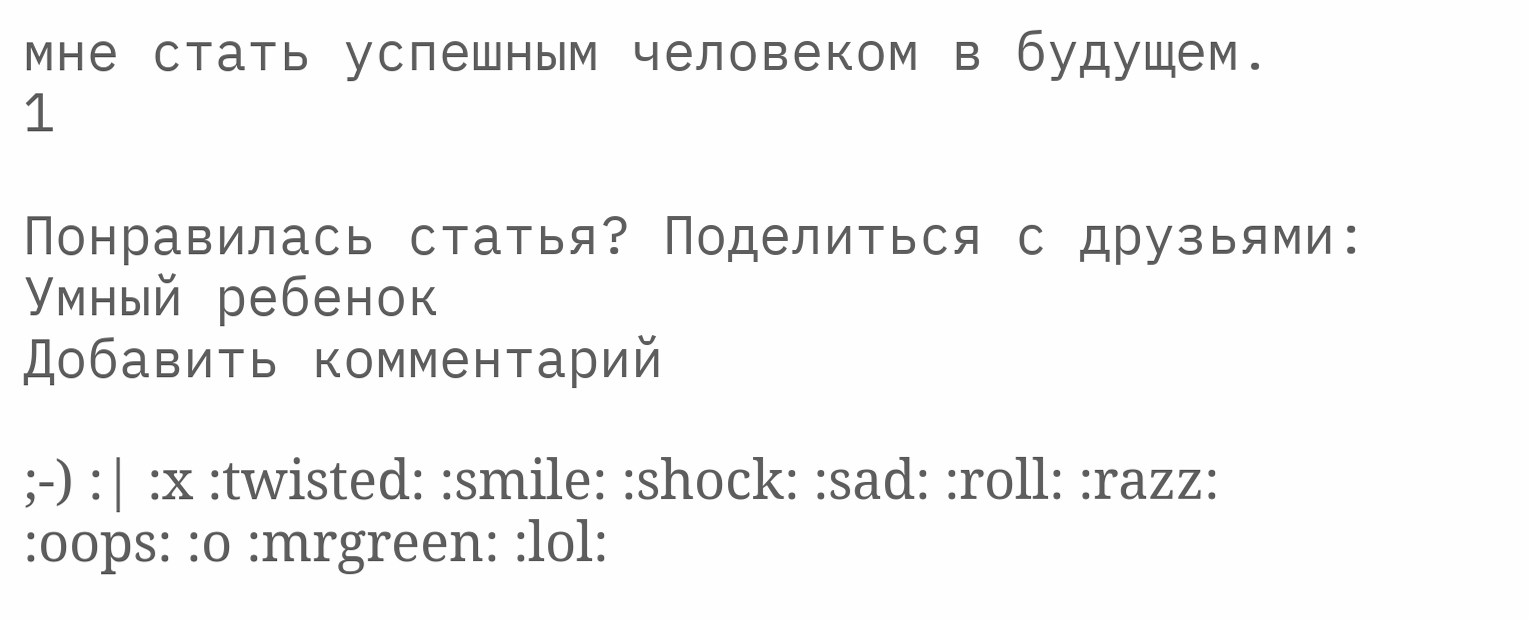мне стать успешным человеком в будущем.
1

Понравилась статья? Поделиться с друзьями:
Умный ребенок
Добавить комментарий

;-) :| :x :twisted: :smile: :shock: :sad: :roll: :razz: :oops: :o :mrgreen: :lol: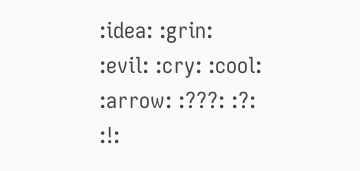:idea: :grin: :evil: :cry: :cool: :arrow: :???: :?: :!: